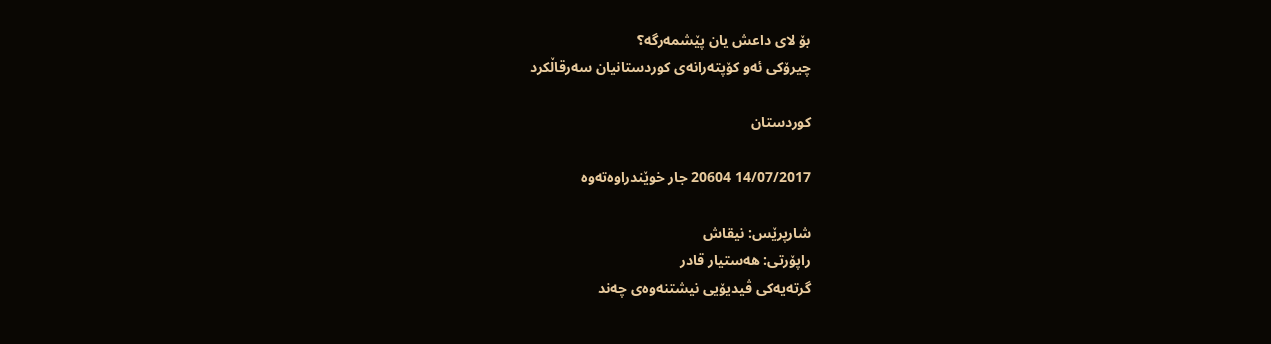بۆ لای‌ داعش یان پێشمەرگە؟
چیرۆكی‌ ئەو كۆپتەرانەی‌ كوردستانیان سەرقاڵكرد

کوردستان

14/07/2017 20604 جار خوێندراوه‌ته‌وه

شارپرێس: نیقاش
راپۆرتی: هەستیار قادر
گرتەیەكی‌ ڤیدیۆیی‌ نیشتنەوەی‌ چەند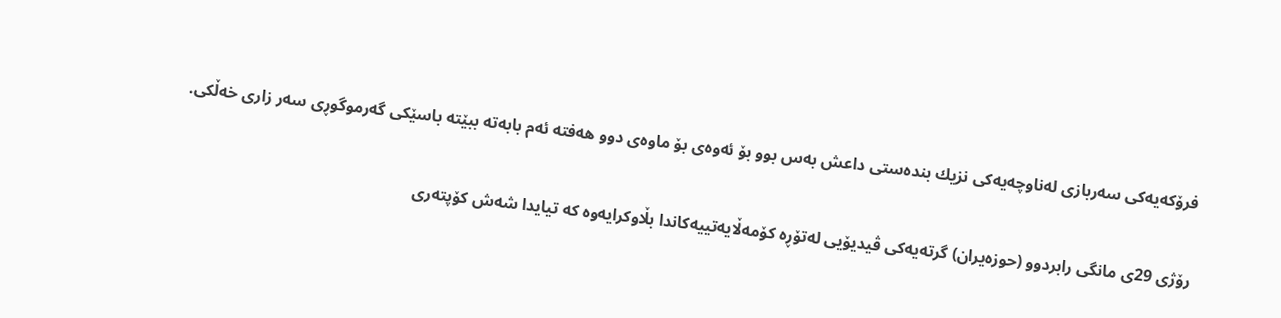فرۆكەیەكی‌ سەربازی‌ لەناوچەیەكی‌ نزیك بندەستی‌ داعش بەس بوو بۆ ئەوەی‌ بۆ ماوەی‌ دوو هەفتە ئەم بابەتە ببێتە باسێكی‌ گەرموگوڕی‌ سەر زاری‌ خەڵكی‌.

رۆژی‌ 29ی‌ مانگی‌ رابردوو (حوزەیران) گرتەیەكی‌ ڤیدیۆیی‌ لەتۆڕە كۆمەڵایەتییەكاندا بڵاوكرایەوە كە تیایدا شەش كۆپتەری‌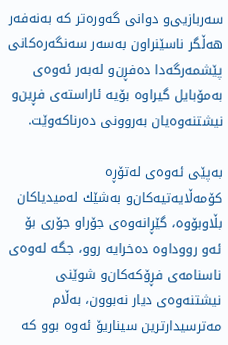سەربازیی‌‌و دوانی‌ گەورەتر كە بەنەفەر هەڵگر ناسێنراون بەسەر سەنگەرەكانی‌ پێشمەرگەدا دەفڕن‌و لەبەر ئەوەی‌ بەمۆبایل گیراوە بۆیە ئاراستەی‌ فڕین‌و نیشتنەوەیان بەروونی‌ دەرناكەوێت.

بەپێی‌ ئەوەی‌ لەتۆڕە كۆمەڵایەتیەكان‌و بەشێك لەمیدیاكان بڵاوبۆوە، گێڕانەوەی‌ جۆراو جۆری‌ بۆ ئەو رووداوە دەخرایە روو، جگە لەوەی‌ ناسنامەی‌ فڕۆكەكان‌و شوێنی‌ نیشتنەوەی‌ دیار نەبوون، بەڵام مەترسیدارترین سیناریۆ ئەوە بوو كە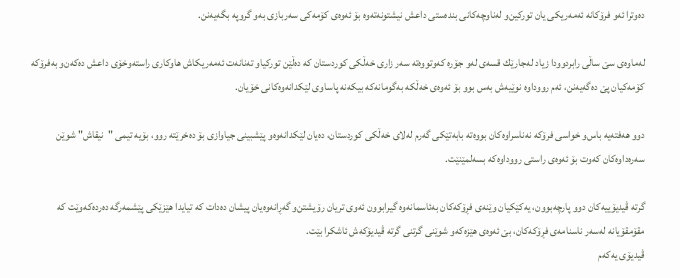دەوترا ئەو فرۆكانە ئەمەریكی‌ یان توركین‌و لەناوچەكانی‌ بندەستی‌ داعش نیشتونەتەوە بۆ ئەوەی‌ كۆمەكی‌ سەربازی‌ بەو گروپە بگەیەنن.

لەماوەی‌ سێ‌ ساڵی‌ رابردوودا زیاد لەجارێك قسەی‌ لەو جۆرە كەوتووەتە سەر زاری‌ خەڵكی‌ كوردستان كە دەڵێن توركیاو تەنانەت ئەمەریكاش هاوكاری‌ راستەوخۆی‌ داعش دەكەن‌و بەفرۆكە كۆمەكیان پێ‌ دەگەیەنن، ئەم رووداوە نوێیەش بەس بوو بۆ ئەوەی‌ خەڵكە بەگومانەكە بیكەنە پاساوی‌ لێكدانەوەكانی‌ خۆیان.

دوو هەفتەیە باس‌و خواسی‌ فرۆكە نەناسراوەكان بووەتە بابەتێكی‌ گەرم لەلای‌ خەڵكی‌ كوردستان، دەیان لێكدانەوەو پێشبینی‌ جیاوازی‌ بۆ دەخرێتە روو، بۆیە تیمی‌ "نیقاش" شوێن سەرەداوەكان كەوت بۆ ئەوەی‌ راستی‌ رووداوەكە بسەلمێنێت.

گرتە ڤیدیۆییەكان دوو پارچەبوون، یەكێكیان وێنەی‌ فڕۆكەكان بەئاسمانەوە گیرابوون ئەوی‌ تریان رۆیشتن‌و گەڕانەوەیان پیشان دەدات كە تیایدا هێزێكی‌ پێشمەرگە دەردەكەوێت كە مقۆمقۆیانە لەسەر ناسنامەی‌ فڕۆكەكان، بێ ئەوەی‌ هێزەكەو شوێنی‌ گرتنی‌ گرتە ڤیدیۆكەش ئاشكرا بێت.
ڤیدیۆی یەكەم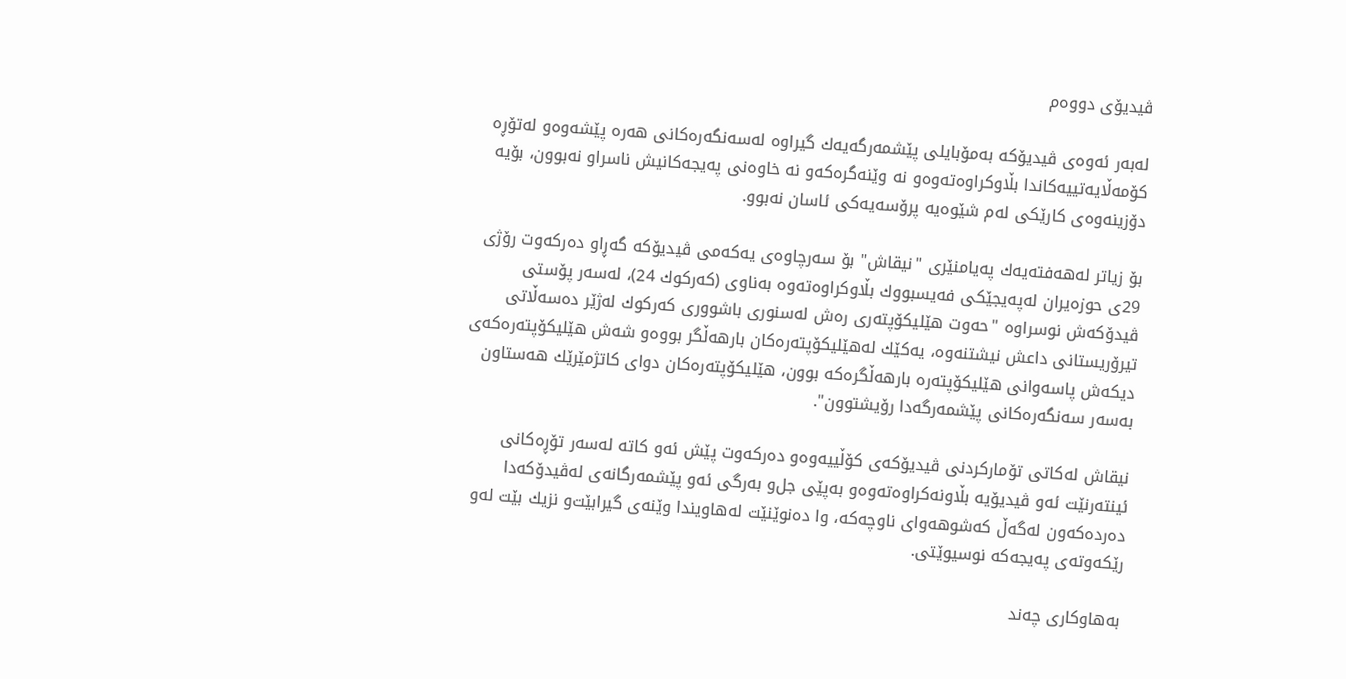ڤیدیۆی دووەم

لەبەر ئەوەی‌ ڤیدیۆكە بەمۆبایلی‌ پێشمەرگەیەك گیراوە لەسەنگەرەكانی‌ هەرە پێشەوەو لەتۆڕە كۆمەڵایەتییەكاندا بڵاوكراوەتەوەو نە وێنەگرەكەو نە خاوەنی‌ پەیجەكانیش ناسراو نەبوون، بۆیە دۆزینەوەی‌ كارێكی‌ لەم شێوەیە پرۆسەیەكی‌ ئاسان نەبوو.

بۆ زیاتر لەهەفتەیەك پەیامنێری‌ "نیقاش" بۆ سەرچاوەی‌ یەكەمی‌ ڤیدیۆكە گەڕاو دەركەوت رۆژی‌ 29ی‌ حوزەیران لەپەیجێكی‌ فەیسبووك بڵاوكراوەتەوە بەناوی‌ (كەركوك 24)، لەسەر پۆستی‌ ڤیدۆكەش نوسراوە "حەوت هێلیكۆپتەری‌ رەش لەسنوری‌ باشووری‌ كەركوك لەژێر دەسەڵاتی‌ تیرۆریستانی‌ داعش نیشتنەوە، یەكێك لەهێلیكۆپتەرەكان بارهەڵگر بووەو شەش هێلیكۆپتەرەكەی‌ دیكەش پاسەوانی‌ هێلیكۆپتەرە بارهەڵگرەكە بوون، هێلیكۆپتەرەكان دوای‌ كاتژمێرێك هەستاون بەسەر سەنگەرەكانی‌ پێشمەرگەدا رۆیشتوون".

نیقاش لەكاتی‌ تۆماركردنی‌ ڤیدیۆكەی‌ كۆڵییەوەو دەركەوت پێش ئەو كاتە لەسەر تۆڕەكانی‌ ئینتەرنێت ئەو ڤیدیۆیە بڵاونەكراوەتەوەو بەپێی‌ جل‌و بەرگی‌ ئەو پێشمەرگانەی‌ لەڤیدۆكەدا دەردەكەون لەگەڵ كەشوهەوای‌ ناوچەكە، وا دەنوێنێت لەهاویندا وێنەی‌ گیرابێت‌و نزیك بێت لەو رێكەوتەی‌ پەیجەكە نوسیوێتی‌.

بەهاوكاری‌ چەند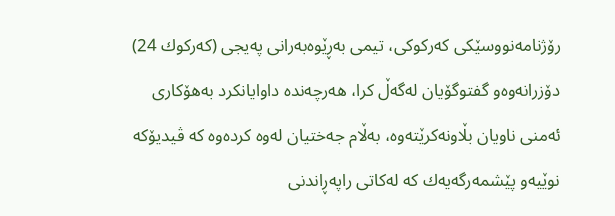رۆژنامەنووسێكی‌ كەركوكی‌، تیمی‌ بەڕێوەبەرانی‌ پەیجی‌ (كەركوك 24) دۆزرانەوەو گفتوگۆیان لەگەڵ كرا، هەرچەندە داوایانكرد بەهۆكاری‌ ئەمنی‌ ناویان بڵاونەكرێتەوە، بەڵام جەختیان لەوە كردەوە كە ڤیدیۆكە نوێیەو پێشمەرگەیەك كە لەكاتی‌ راپەڕاندنی‌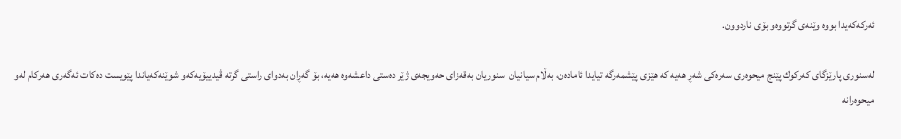ئەركەكەیدا بووە وێنەی‌ گرتووەو بۆی‌ ناردوون.

لەسنوری‌ پارێزگای‌ كەركوك پێنج میحوەری‌ سەرەكی‌ شەڕ هەیە كە هێزی‌ پێشمەرگە تیایدا ئامادەن، بەڵام سیانیان  سنوریان بەقەزای‌ حەویجەی‌ ژێر دەستی‌ داعشەوە هەیە، بۆ گەڕان بەدوای‌ راستی‌ گرتە ڤیدییۆیەكەو شوێنەكەیاندا پێویست دەكات ئەگەری‌ هەركام لەو میحوەرانە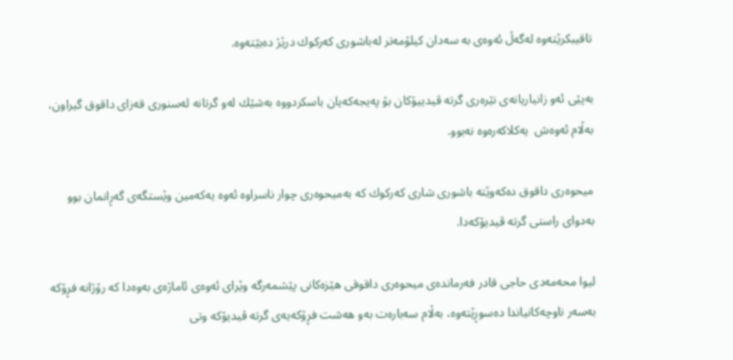تاقیبكرێتەوە لەگەڵ ئەوەی‌ بە سەدان كیلۆمەتر لەباشوری‌ كەركوك درێژ دەبێتەوە.

بەپێی‌ ئەو زانیاریانەی‌ نێرەری‌ گرتە ڤیدییۆكان بۆ پەیجەكەیان باسكردووە بەشێك لەو گرتانە لەسنوری‌ قەزای‌ داقوق گیراون، بەڵام ئەوەش  یەكلاكەرەوە نەبوو.

میحوەری‌ داقوق دەكەوێتە باشوری‌ شاری‌ كەركوك كە بەمیحوەری‌ چوار ناسراوە ئەوە یەكەمین وێستگەی‌ گەڕانمان بوو بەدوای‌ راستی‌ گرتە ڤیدیۆكەدا.

لیوا محەمەدی‌ حاجی قادر فەرماندەی‌ میحوەری‌ داقوقی‌ هێزەكانی‌ پێشمەرگە وێرای‌ ئەوەی‌ ئاماژەی‌ بەوەدا كە رۆژانە فڕۆكە بەسەر ناوچەكانیاندا دەسوڕێتەوە، بەڵام سەبارەت بەو هەشت فڕۆكەیەی‌ گرتە ڤیدیۆكە وتی‌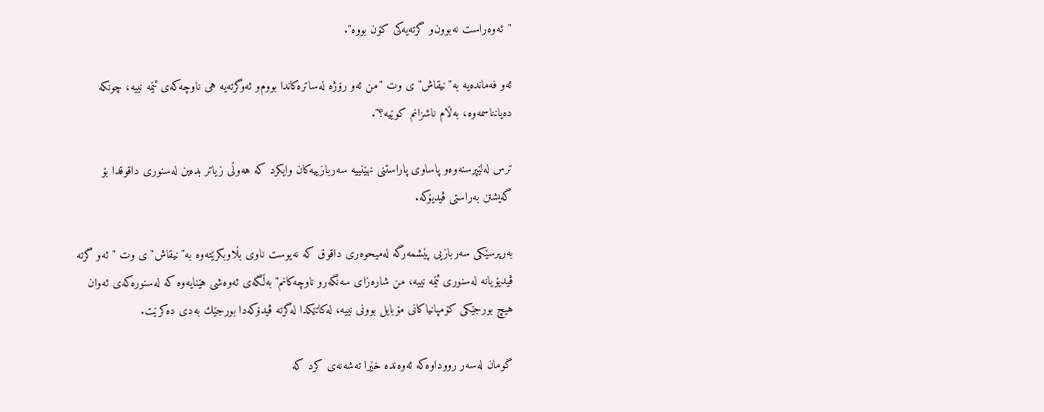"ئەوەراست نەبوون‌و گرتەیەكی‌ كۆن بووە".

ئەو فەماندەیە بە"نیقاش"ی‌ وت "من ئەو رۆژە لەساترەكاندا بووم‌و ئەوگرتەیە هی‌ ناوچەكەی‌ ئێمە نییە، چونكە دەیانناسمەوە، بەڵام ناشزانم كوێیە؟".

ترس لەلێپرسنەوەو پاساوی‌ پاراستنی‌ نهێنییە سەربازییەكان وایكرد كە هەوڵی‌ زیاتر بدەین لەسنوری‌ داقوقدا بۆ گەیشتن بەراستی‌ ڤیدیۆكە.

بەرپرسێكی‌ سەربازیی‌ پێشمەرگە لەمیحوەری‌ داقوق كە نەیوست ناوی‌ بڵاوبكرێتەوە بە"نیقاش"ی‌ وت "ئەو گرتە ڤیدیۆیانە لەسنوری‌ ئێمە نییە، من شارەزای‌ سەنگەرو ناوچەكانم" بەڵگەی‌ ئەوەشی‌ هێنایەوە كە لەسنورەكەی‌ ئەوان هیچ بورجێكی‌ كۆمپانیاكانی‌ مۆبایل بوونی‌ نییە، لەكاتێكدا لەگرتە ڤیدۆكەدا بورجێك بەدی‌ دەكرێت.

گومان لەسەر رووداوەكە ئەوەندە خێرا تەشەنەی‌ كرد كە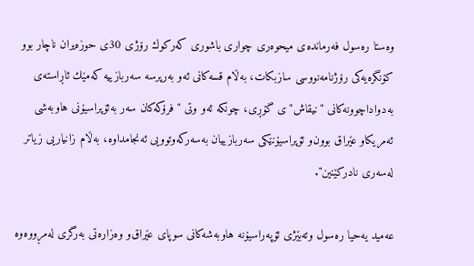وەستا رەسول فەرماندەی‌ میحوەری‌ چواری‌ باشوری‌ كەركوك رۆژی‌ 30ی‌ حوزەیران ناچار بوو كۆنگرەیەكی‌ رۆژنامەنووسی‌ سازبكات، بەڵام قسەكانی‌ ئەو بەرپرسە سەربازییە كەمێك ئاڕاستەی‌ بەدواداچوونەكانی‌ "نیقاش"ی‌ گۆڕی‌، چونكە ئەو وتی‌ "فرۆكەكان سەر بەئۆپراسیۆنی‌ هاوبەشی ئەمریكا‌و عێراق بوون‌و ئۆپراسیۆنێكی‌ سەربازییان بەسەركەوتوویی ئەنجامداوە، بەڵام زانیاریی‌ زیاتر لەسەری‌ نادركێنین".

عەمید یەحیا رەسول وتەبێژی‌ ئۆپەراسیۆنە هاوبەشەكانی‌ سوپای‌ عێراق‌و وەزارەتی‌ بەرگری‌ لەمڕووەوە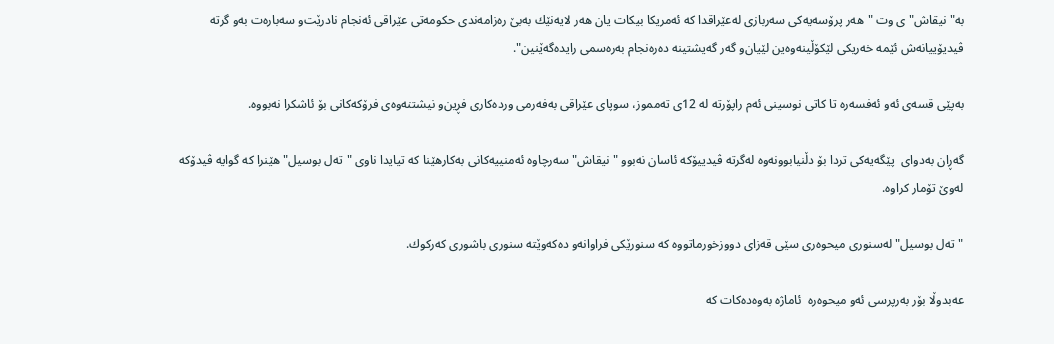بە"نیقاش"ی‌ وت "هەر پرۆسەیەكی‌ سەربازی‌ لەعێراقدا كە ئەمریكا بیكات یان هەر لایەنێك بەبێ رەزامەندی‌ حكومەتی‌ عێراقی‌ ئەنجام نادرێت‌و سەبارەت بەو گرتە ڤیدیۆییانەش ئێمە خەریكی‌ لێكۆڵینەوەین لێیان‌و گەر گەیشتینە دەرەنجام بەرەسمی‌ رایدەگەێنین".

بەپێی‌ قسەی‌ ئەو ئەفسەرە تا كاتی‌ نوسینی‌ ئەم راپۆرتە لە 12ی‌ تەمموز، سوپای‌ عێراقی‌ بەفەرمی‌ وردەكاری‌ فڕین‌و نیشتنەوەی‌ فرۆكەكانی‌ بۆ ئاشكرا نەبووە.

گەڕان بەدوای‌  پێگەیەكی‌ تردا بۆ دڵنیابوونەوە لەگرتە ڤیدییۆكە ئاسان نەبوو "نیقاش" سەرچاوە ئەمنییەكانی‌ بەكارهێنا كە تیایدا ناوی‌ "تەل بوسیل" هێنرا كە گوایە ڤیدۆكە لەوێ تۆمار كراوە.

"تەل بوسیل" لەسنوری‌ میحوەری‌ سێی‌ قەزای‌ دووزخورماتووە كە سنورێكی‌ فراوانەو دەكەوێتە سنوری‌ باشوری‌ كەركوك.

عەبدوڵا بۆر بەرپرسی ئەو میحوەرە  ئاماژە بەوەدەكات كە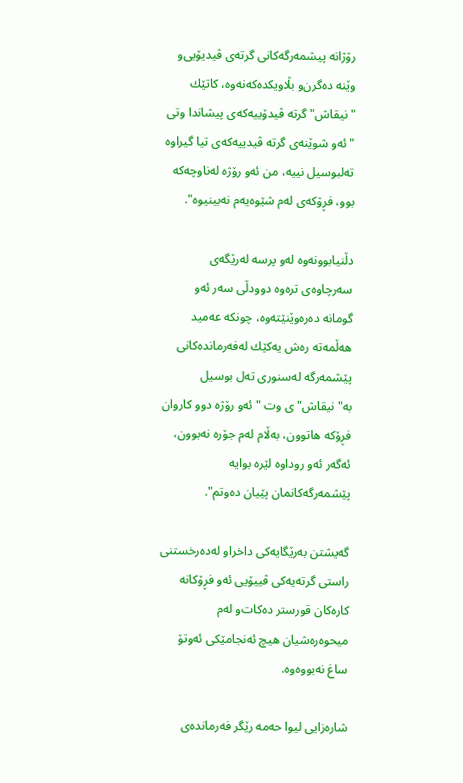رۆژانە پیشمەرگەكانی‌ گرتەی‌ ڤیدیۆیی‌و وێنە دەگرن‌و بڵاویكدەكەنەوە، كاتێك "نیقاش" گرتە ڤیدۆییەكەی‌ پیشاندا وتی‌ "ئەو شوێنەی‌ گرتە ڤیدییەكەی‌ تیا گیراوە تەلبوسیل نییە، من ئەو رۆژە لەناوچەكە بوو، فڕۆكەی‌ لەم شێوەیەم نەبینیوە".

دڵنیابوونەوە لەو پرسە لەرێگەی‌ سەرچاوەی‌ ترەوە دوودڵی‌ سەر ئەو گومانە دەرەوێنێتەوە، چونكە عەمید هەڵمەتە رەش یەكێك لەفەرماندەكانی‌ پێشمەرگە لەسنوری‌ تەل بوسیل  بە"نیقاش"ی وت "ئەو رۆژە دوو كاروان فڕۆكە هاتوون، بەڵام لەم جۆرە نەبوون، ئەگەر ئەو روداوە لێرە بوایە پێشمەرگەكانمان پێیان دەوتم".

گەیشتن بەرێگایەكی‌ داخراو لەدەرخستنی‌ راستی‌ گرتەیەكی‌ ڤییۆیی ئەو فڕۆكانە كارەكان قورستر دەكات‌و لەم میحوەرەشیان هیچ ئەنجامێكی‌ ئەوتۆ ساغ نەبووەوە.

شارەزایی لیوا حەمە رێگر فەرماندەی‌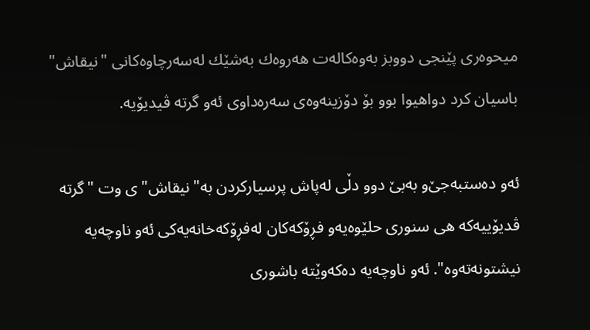میحوەری‌ پێنجی‌ دووبز بەوەكالەت هەروەك بەشێك لەسەرچاوەكانی‌ "نیقاش" باسیان كرد دواهیوا بوو بۆ دۆزینەوەی‌ سەرەداوی‌ ئەو گرتە ڤیدیۆیە.

ئەو دەستبەجێ‌و بەبێ دوو دڵی‌ لەپاش پرسیاركردن بە"نیقاش"ی وت "گرتە ڤدیۆییەكە هی‌ سنوری‌ حلێوەیەو فڕۆكەكان لەفڕۆكەخانەیەكی‌ ئەو ناوچەیە نیشتونەتەوە". ئەو ناوچەیە دەكەوێتە باشوری‌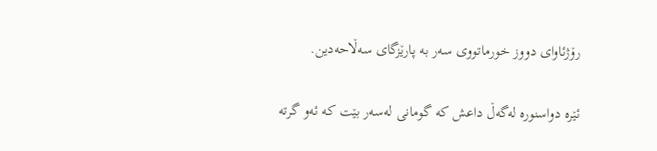رۆژئاوای‌ دووز خورماتووی‌ سەر بە پارێزگای‌ سەڵاحەدین.

ئێرە دواسنورە لەگەڵ داعش كە گومانی‌ لەسەر بێت كە ئەو گرتە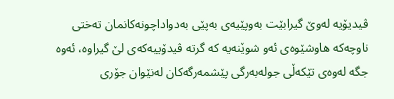ڤیدیۆیە لەوێ گیرابێت بەوپێیەی‌ بەپێی‌ بەدواداچونەكانمان تەختی‌ ناوچەكە هاوشێوەی‌ ئەو شوێنەیە كە گرتە ڤیدۆییەكەی‌ لێ گیراوە، ئەوە جگە لەوەی‌ تێكەڵی‌ جولەبەرگی‌ پێشمەرگەكان لەنێوان جۆری‌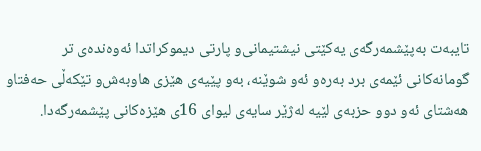تایبەت بەپێشمەرگەی‌ یەكێتی‌ نیشتیمانی‌‌و پارتی‌ دیموكراتدا ئەوەندەی‌ تر گومانەكانی‌ ئێمەی‌ برد بەرەو ئەو شوێنە، بەو پێیەی‌ هێزی‌ هاوبەش‌و تێكەڵی‌ حەفتاو هەشتای‌ ئەو دوو حزبەی‌ لێیە لەژێر سایەی‌ لیوای‌ 16ی‌ هێزەكانی‌ پێشمەرگەدا.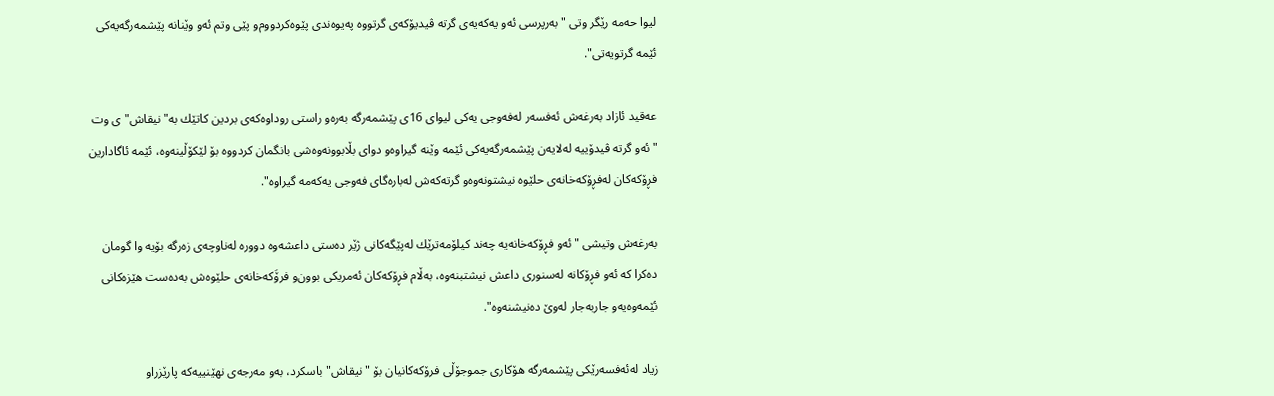لیوا حەمە رێگر وتی‌ "بەرپرسی ئەو یەكەیەی‌ گرتە ڤیدیۆكەی‌ گرتووە پەیوەندی‌ پێوەكردووم‌و پێی‌ وتم ئەو وێنانە پێشمەرگەیەكی‌ ئێمە گرتویەتی‌".

عەقید ئازاد بەرغەش ئەفسەر لەفەوجی‌ یەكی‌ لیوای‌ 16ی‌ پێشمەرگە بەرەو راستی‌ روداوەكەی‌ بردین كاتێك بە"نیقاش"ی وت "ئەو گرتە ڤیدۆییە لەلایەن پێشمەرگەیەكی‌ ئێمە وێنە گیراوەو دوای‌ بڵابوونەوەشی بانگمان كردووە بۆ لێكۆڵینەوە، ئێمە ئاگادارین فڕۆكەكان لەفڕۆكەخانەی‌ حلێوە نیشتونەوەو گرتەكەش لەبارەگای‌ فەوجی‌ یەكەمە گیراوە".

بەرغەش وتیشی‌ "ئەو فڕۆكەخانەیە چەند كیلۆمەترێك لەپێگەكانی‌ ژێر دەستی‌ داعشەوە دوورە لەناوچەی‌ زەرگە بۆیە وا گومان دەكرا كە ئەو فڕۆكانە لەسنوری‌ داعش نیشتبنەوە، بەڵام فڕۆكەكان ئەمریكی‌ بوون‌و فرۆَكەخانەی‌ حلێوەش بەدەست هێزەكانی‌ ئێمەوەیەو جاربەجار لەوێ دەنیشنەوە".

زیاد لەئەفسەرێكی‌ پێشمەرگە هۆكاری‌ جموجۆڵی‌ فرۆكەكانیان بۆ "نیقاش" باسكرد، بەو مەرجەی‌ نهێنییەكە پارێزراو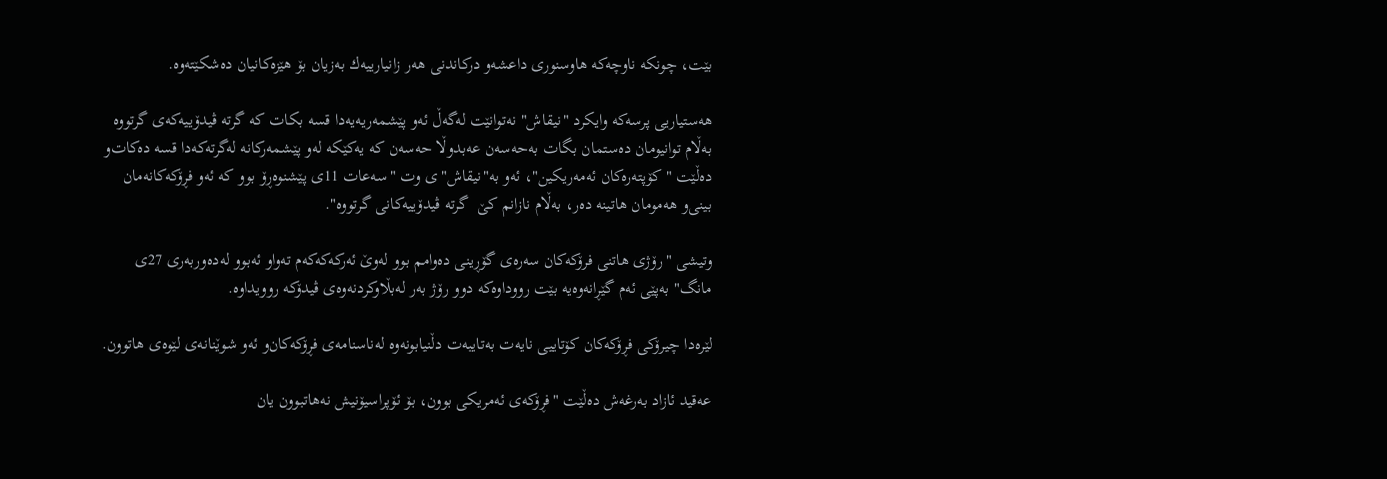بێت، چونكە ناوچەكە هاوسنوری‌ داعشەو دركاندنی‌ هەر زانیارییەك بەزیان بۆ هێزەكانیان دەشكێتەوە.

هەستیاریی‌ پرسەكە وایكرد "نیقاش" نەتوانێت لەگەڵ ئەو پێشمەریەیەدا قسە بكات كە گرتە ڤیدۆییەكەی‌ گرتووە بەڵام توانیومان دەستمان بگات بەحەسەن عەبدوڵا حەسەن كە یەكێكە لەو پێشمەركانە لەگرتەكەدا قسە دەكات‌و دەڵێت "كۆپتەرەكان ئەمەریكین"، ئەو بە"نیقاش"ی وت "سەعات 11ی‌ پێشنوەڕۆ بوو كە ئەو فڕۆكەكانەمان بینی‌‌و هەمومان هاتینە دەر، بەڵام نازانم كێ  گرتە ڤیدۆییەكانی‌ گرتووە".

وتیشی‌ "رۆژی‌ هاتنی‌ فرۆكەكان سەرەی‌ گۆڕینی‌ دەوامم بوو لەوێ‌ ئەركەكەكەم تەواو ئەبوو لەدەوربەری‌ 27ی‌ مانگ" بەپێی‌ ئەم گێڕانەوەیە بێت رووداوەكە دوو رۆژ بەر لەبڵاوكردنەوەی‌ ڤیدۆكە روویداوە.

لێرەدا چیرۆكی‌ فڕۆكەكان كۆتاییی‌ نایەت بەتایبەت دڵنیابونەوە لەناسنامەی‌ فڕۆكەكان‌و ئەو شوێنانەی‌ لێوەی‌ هاتوون.

عەقید ئازاد بەرغەش دەڵێت "فڕۆكەی‌ ئەمریكی‌ بوون، بۆ ئۆپراسیۆنیش نەهاتبوون یان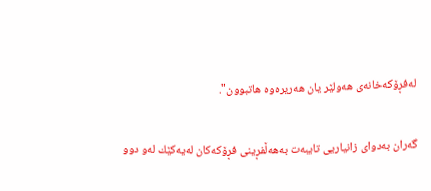لەفڕۆكەخانەی‌ هەولێر یان هەریرەوە هاتبوون".

گەران بەدوای‌ زانیاریی‌ تایبەت بەهەڵفڕینی‌ فڕۆكەكان لەیەكێك لەو دوو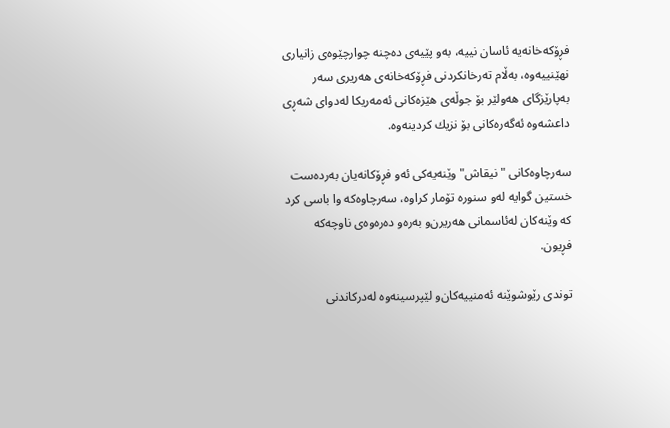فڕۆكەخانەیە ئاسان نییە، بەو پێیەی‌ دەچنە چوارچێوەی‌ زانیاری‌ نهێنییەوە، بەڵام تەرخانكردنی‌ فڕۆكەخانەی‌ هەریری‌ سەر بەپارێزگای‌ هەولێر بۆ جوڵەی‌ هێزەكانی‌ ئەمەریكا لەدوای‌ شەڕی‌ داعشەوە ئەگەرەكانی‌ بۆ نزیك كردینەوە.

سەرچاوەكانی‌ "نیقاش" وێنەیەكی‌ ئەو فڕۆكانەیان بەردەست خستین گوایە لەو سنورە تۆمار كراوە، سەرچاوەكە وا باسی‌ كرد كە وێنەكان لەئاسمانی‌ هەریرن‌و بەرەو دەرەوەی‌ ناوچەكە فڕیون.

توندی‌ رێوشوێنە ئەمنییەكان‌و لێپرسینەوە لەدركاندنی‌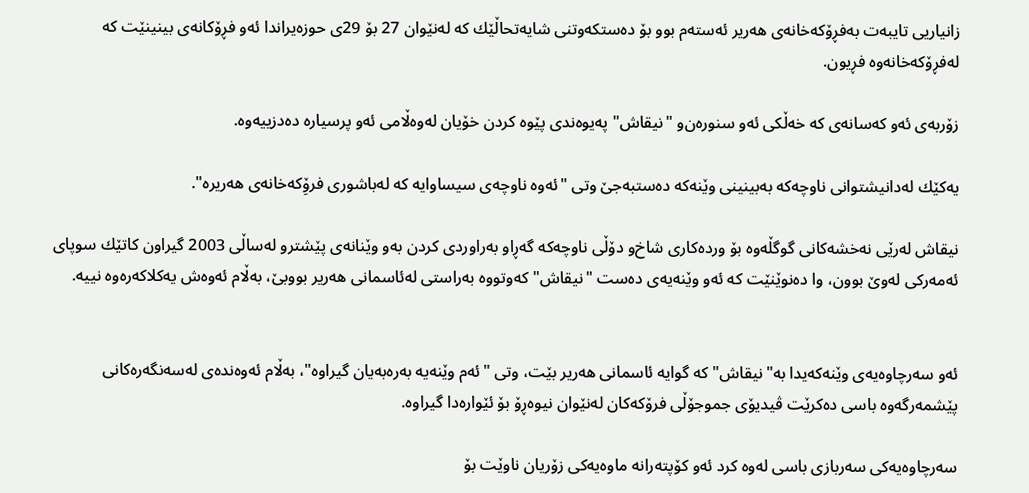زانیاریی‌ تایبەت بەفڕۆكەخانەی‌ هەریر ئەستەم بوو بۆ دەستكەوتنی‌ شایەتحاڵێك كە لەنێوان 27 بۆ 29ی‌ حوزەیراندا ئەو فڕۆكانەی‌ بینینێت كە لەفڕۆكەخانەوە فڕیون.

زۆربەی‌ ئەو كەسانەی‌ كە خەڵكی‌ ئەو سنورەن‌و "نیقاش" پەیوەندی‌ پێوە كردن خۆیان لەوەڵامی‌ ئەو پرسیارە دەدزییەوە.

یەكێك لەدانیشتوانی‌ ناوچەكە بەبینینی‌ وێنەكە دەستبەجێ وتی‌ "ئەوە ناوچەی‌ سیساوایە كە لەباشوری‌ فرۆِكەخانەی‌ هەریرە".

نیقاش لەرێی‌ نەخشەكانی‌ گوگڵەوە بۆ وردەكاری‌ شاخ‌و دۆڵی‌ ناوچەكە گەڕاو بەراوردی‌ كردن بەو وێنانەی‌ پێشترو لەساڵی‌ 2003 گیراون كاتێك سوپای‌ ئەمەركی‌ لەوێ بوون، وا دەنوێنێت كە ئەو وێنەیەی‌ دەست "نیقاش" كەوتووە بەراستی‌ لەئاسمانی‌ هەریر بووبێ‌، بەڵام ئەوەش یەكلاكەرەوە نییە.


ئەو سەرچاوەیەی‌ وێنەكەیدا بە"نیقاش" كە گوایە ئاسمانی‌ هەریر بێت، وتی‌ "ئەم وێنەیە بەرەبەیان گیراوە"، بەڵام ئەوەندەی‌ لەسەنگەرەكانی‌ پێشمەرگەوە باسی‌ دەكرێت ڤیدیۆی‌ جموجۆڵی‌ فرۆكەكان لەنێوان نیوەڕۆ بۆ ئێوارەدا گیراوە.

سەرچاوەیەكی‌ سەربازی‌ باسی‌ لەوە كرد ئەو كۆپتەرانە ماوەیەكی‌ زۆریان ناوێت بۆ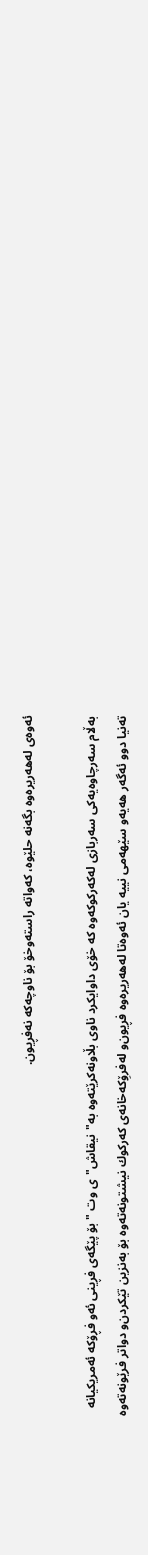ئەوەی‌ لەهەریرەوە بگەنە حلێوە، كەواتە راستەوخۆ بۆ ناوچەكە نەفڕیون.

بەڵام سەرچاوەیەكی‌ سەربازی‌ لەكەركوكەوە كە خۆی‌ داوایكرد ناوی‌ بڵاونەكرێتەوە بە"نیقاش"ی‌ وت "بۆ پێگەی‌ فڕینی‌ ئەو فڕۆكە ئەمریكیانە تەنیا دوو ئەگەر هەیەو سێهەمی‌ نییە یان ئەوەتا لەهەریرەوە فڕیون‌و لەفرۆِكەخانەی‌ كەركوك نیشتونەتەوە بۆ بەنزین تێكردن‌و دواتر فرێونەتەوە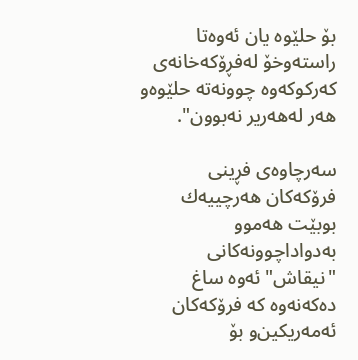بۆ حلێوە یان ئەوەتا راستەوخۆ لەفڕۆكەخانەی‌ كەركوكەوە چوونەتە حلێوە‌و هەر لەهەریر نەبوون".

سەرچاوەی‌ فڕینی‌ فرۆكەكان هەرچییەك بوبێت هەموو بەدواداچوونەكانی‌ "نیقاش" ئەوە ساغ دەكەنەوە كە فرۆكەكان ئەمەریكین‌و بۆ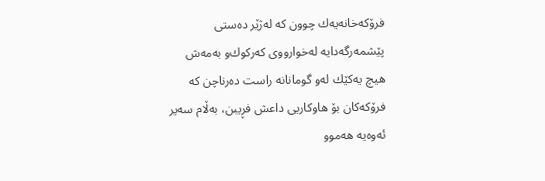فرۆكەخانەیەك چوون كە لەژێر دەستی‌ پێشمەرگەدایە لەخوارووی‌ كەركوك‌و بەمەش هیچ یەكێك لەو گومانانە راست دەرناچن كە فرۆكەكان بۆ هاوكاریی‌ داعش فڕیبن، بەڵام سەیر ئەوەیە هەموو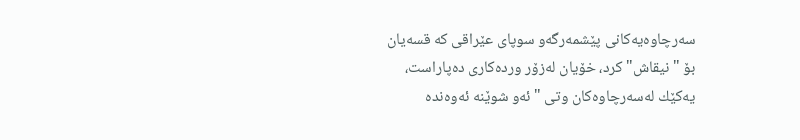سەرچاوەیەكانی‌ پێشمەرگەو سوپای‌ عێراقی‌ كە قسەیان بۆ "نیقاش" كرد، خۆیان لەزۆر وردەكاری‌ دەپاراست، یەكێك لەسەرچاوەكان وتی‌ "ئەو شوێنە ئەوەندە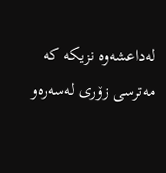لەداعشەوە نزیكە كە مەترسی‌ زۆری‌ لەسەرەو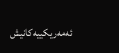ئەمەریكییەكانیش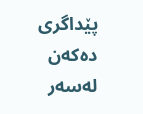پێداگری‌ دەكەن لەسەر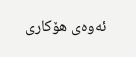ئەوەی‌ هۆكاری‌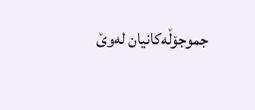جموجۆڵەكانیان لەوێ‌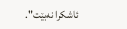ئاشكرا نەبێت".